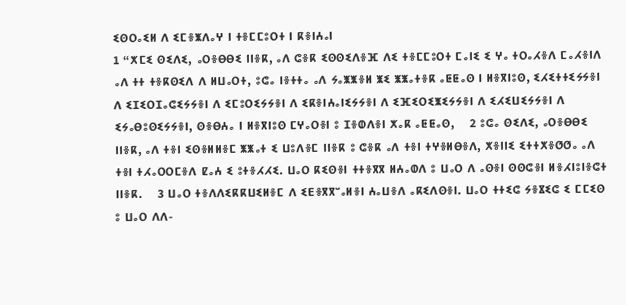ⵉⵙⵔⴰⵉⵍ ⴷ ⵉⵎⴻⵥⴷⴰⵖ ⵏ ⵜⴻⵎⵎⵓⵔⵜ ⵏ ⴽⴻⵏⵄⴰⵏ
1 “ⵅⵎⵉ ⵙⵉⴷⵉ, ⴰⵔⴻⴱⴱⵉ ⵏⵏⴻⴽ, ⴰⴷ ⵛⴻⴽ ⵉⵙⵙⵉⴷⴻⴼ ⴷⵉ ⵜⴻⵎⵎⵓⵔⵜ ⵎⴰⵏⵉ ⵉ ⵖⴰ ⵜⵔⴰⵃⴻⴷ ⵎⴰⵃⴻⵏⴷ ⴰⴷ ⵜⵜ ⵜⴻⴽⵙⵉⴷ ⴷ ⵍⵡⴰⵔⵜ, ⵓⵛⴰ ⵏⴻⵜⵜⴰ ⴰⴷ ⵢⴰⵥⵥⴻⵍ ⵥⵉ ⵥⵥⴰⵜⴻⴽ ⴰⵟⵟⴰⵙ ⵏ ⵍⴻⴳⵏⵓⵙ, ⵉⵃⵉⵜⵜⵉⵢⵢⴻⵏ ⴷ ⵉⵊⵉⵔⵊⴰⵛⵉⵢⵢⴻⵏ ⴷ ⵉⵎⵓⵔⵉⵢⵢⴻⵏ ⴷ ⵉⴽⴻⵏⵄⴰⵏⵉⵢⵢⴻⵏ ⴷ ⵉⴼⵉⵔⵉⵥⵉⵢⵢⴻⵏ ⴷ ⵉⵃⵉⵡⵉⵢⵢⴻⵏ ⴷ ⵉⵢⴰⴱⵓⵙⵉⵢⵢⴻⵏ, ⵙⴻⴱⵄⴰ ⵏ ⵍⴻⴳⵏⵓⵙ ⵎⵖⴰⵔⴻⵏ ⵓ ⵊⴻⵀⴷⴻⵏ ⵅⴰⴽ ⴰⵟⵟⴰⵙ,    2 ⵓⵛⴰ ⵙⵉⴷⵉ, ⴰⵔⴻⴱⴱⵉ ⵏⵏⴻⴽ, ⴰⴷ ⵜⴻⵏ ⵉⵙⴻⵍⵍⴻⵎ ⵥⵥⴰⵜ ⵉ ⵡⵓⴷⴻⵎ ⵏⵏⴻⴽ ⵓ ⵛⴻⴽ ⴰⴷ ⵜⴻⵏ ⵜⵖⴻⵍⴱⴻⴷ, ⵅⴻⵏⵏⵉ ⵉⵜⵜⵅⴻⵚⵚⴰ ⴰⴷ ⵜⴻⵏ ⵜⵃⴰⵔⵔⵎⴻⴷ ⵇⴰⵄ ⵉ ⵓⵜⴻⵃⵃⵉ. ⵡⴰⵔ ⴽⵉⵙⴻⵏ ⵜⵜⴻⴳⴳ ⵍⵄⴰⵀⴷ ⵓ ⵡⴰⵔ ⴷ ⴰⵙⴻⵏ ⵙⵙⵛⴻⵏ ⵍⴻⵃⵏⵓⵏⴻⵛⵜ ⵏⵏⴻⴽ.    3 ⵡⴰⵔ ⵜⴻⴷⴷⵉⴽⴽⵡⵉⵍⴻⵎ ⴷ ⵉⴹⴻⴳⴳⵯⴰⵍⴻⵏ ⵄⴰⵡⴻⴷ ⴰⴽⵉⴷⵙⴻⵏ. ⵡⴰⵔ ⵜⵜⵉⵛ ⵢⴻⴵⵉⵛ ⵉ ⵎⵎⵉⵙ ⵓ ⵡⴰⵔ ⴷⴷ-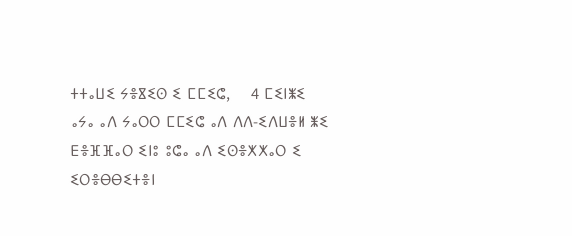ⵜⵜⴰⵡⵉ ⵢⴻⴵⵉⵙ ⵉ ⵎⵎⵉⵛ,    4 ⵎⵉⵏⵥⵉ ⴰⵢⴰ ⴰⴷ ⵢⴰⵔⵔ ⵎⵎⵉⵛ ⴰⴷ ⴷⴷ-ⵉⴷⵡⴻⵍ ⵥⵉ ⴹⴻⴼⴼⴰⵔ ⵉⵏⵓ ⵓⵛⴰ ⴰⴷ ⵉⵙⴻⵅⵅⴰⵔ ⵉ ⵉⵔⴻⴱⴱⵉⵜⴻⵏ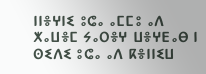ⵏⵏⴻⵖⵏⵉ ⵓⵛⴰ ⴰⵎⵎⵓ ⴰⴷ ⵅⴰⵡⴻⵎ ⵢⴰⵔⴻⵖ ⵡⴻⵖⴹⴰⴱ ⵏ ⵙⵉⴷⵉ ⵓⵛⴰ ⴰⴷ ⴽⴻⵏⵏⵉⵡ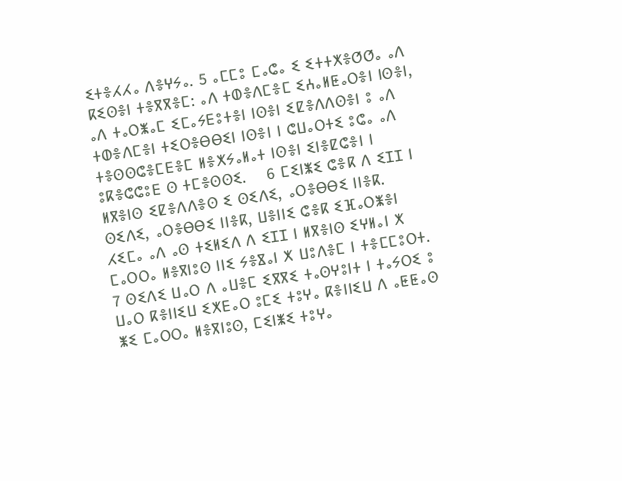ⵉⵜⴻⵃⵃⴰ ⴷⴻⵖⵢⴰ. 5 ⴰⵎⵎⵓ ⵎⴰⵛⴰ ⵉ ⵉⵜⵜⵅⴻⵚⵚⴰ ⴰⴷ ⴽⵉⵙⴻⵏ ⵜⴻⴳⴳⴻⵎ: ⴰⴷ ⵜⵀⴻⴷⵎⴻⵎ ⵉⵄⴰⵍⵟⴰⵔⴻⵏ ⵏⵙⴻⵏ, ⴰⴷ ⵜⴰⵔⵥⴰⵎ ⵉⵎⴰⵢⴹⵓⵜⴻⵏ ⵏⵙⴻⵏ ⵉⵇⴻⴷⴷⵙⴻⵏ ⵓ ⴰⴷ ⵜⵀⴻⴷⵎⴻⵏ ⵜⵉⵔⴻⴱⴱⵉⵏ ⵏⵙⴻⵏ ⵏ ⵛⵡⴰⵔⵜⵉ ⵓⵛⴰ ⴰⴷ ⵜⴻⵙⵙⵛⴻⵎⴹⴻⵎ ⵍⴻⵅⵢⴰⵍⴰⵜ ⵏⵙⴻⵏ ⵉⵏⴻⵇⵛⴻⵏ ⵏ ⵓⴽⴻⵛⵛⵓⴹ ⵙ ⵜⵎⴻⵙⵙⵉ.    6 ⵎⵉⵏⵥⵉ ⵛⴻⴽ ⴷ ⵉⵊⵊ ⵏ ⵍⴳⴻⵏⵙ ⵉⵇⴻⴷⴷⴻⵙ ⵉ ⵙⵉⴷⵉ, ⴰⵔⴻⴱⴱⵉ ⵏⵏⴻⴽ. ⵙⵉⴷⵉ, ⴰⵔⴻⴱⴱⵉ ⵏⵏⴻⴽ, ⵡⴻⵏⵏⵉ ⵛⴻⴽ ⵉⴼⴰⵔⵥⴻⵏ ⵃⵉⵎⴰ ⴰⴷ ⴰⵙ ⵜⵉⵍⵉⴷ ⴷ ⵉⵊⵊ ⵏ ⵍⴳⴻⵏⵙ ⵉⵖⵍⴰⵏ ⵅ ⵎⴰⵔⵔⴰ ⵍⴻⴳⵏⵓⵙ ⵏⵏⵉ ⵢⴻⴵⴰⵏ ⵅ ⵡⵓⴷⴻⵎ ⵏ ⵜⴻⵎⵎⵓⵔⵜ.
7 ⵙⵉⴷⵉ ⵡⴰⵔ ⴷ ⴰⵡⴻⵎ ⵉⴳⴳⵉ ⵜⴰⵙⵖⵓⵏⵜ ⵏ ⵜⴰⵢⵔⵉ ⵓ ⵡⴰⵔ ⴽⴻⵏⵏⵉⵡ ⵉⵅⴹⴰⵔ ⵓⵎⵉ ⵜⵓⵖⴰ ⴽⴻⵏⵏⵉⵡ ⴷ ⴰⵟⵟⴰⵙ ⵥⵉ ⵎⴰⵔⵔⴰ ⵍⴻⴳⵏⵓⵙ, ⵎⵉⵏⵥⵉ ⵜⵓⵖⴰ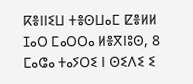ⴽⴻⵏⵏⵉⵡ ⵜⴻⵙⵡⴰⵎ ⵇⴻⵍⵍ ⵊⴰⵔ ⵎⴰⵔⵔⴰ ⵍⴻⴳⵏⵓⵙ, 8 ⵎⴰⵛⴰ ⵜⴰⵢⵔⵉ ⵏ ⵙⵉⴷⵉ ⵉ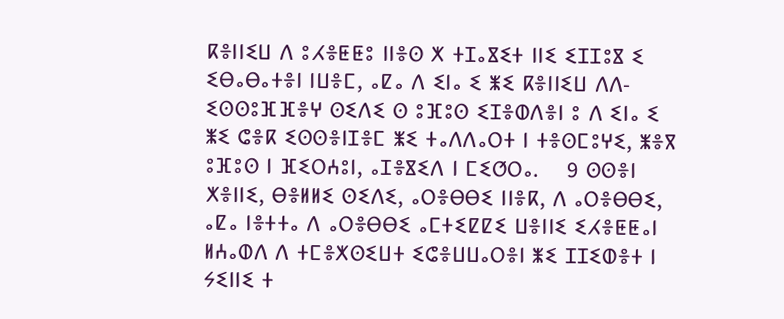ⴽⴻⵏⵏⵉⵡ ⴷ ⵓⵃⴻⵟⵟⵓ ⵏⵏⴻⵙ ⵅ ⵜⵊⴰⴵⵉⵜ ⵏⵏⵉ ⵉⵊⵊⵓⴵ ⵉ ⵉⴱⴰⴱⴰⵜⴻⵏ ⵏⵡⴻⵎ, ⴰⵇⴰ ⴷ ⵉⵏⴰ ⵉ ⵥⵉ ⴽⴻⵏⵏⵉⵡ ⴷⴷ-ⵉⵙⵙⵓⴼⴼⴻⵖ ⵙⵉⴷⵉ ⵙ ⵓⴼⵓⵙ ⵉⵊⴻⵀⴷⴻⵏ ⵓ ⴷ ⵉⵏⴰ ⵉ ⵥⵉ ⵛⴻⴽ ⵉⵙⵙⴻⵏⵊⴻⵎ ⵥⵉ ⵜⴰⴷⴷⴰⵔⵜ ⵏ ⵜⴻⵙⵎⵓⵖⵉ, ⵥⴻⴳ ⵓⴼⵓⵙ ⵏ ⴼⵉⵔⵄⵓⵏ, ⴰⵊⴻⴵⵉⴷ ⵏ ⵎⵉⵚⵔⴰ.    9 ⵙⵙⴻⵏ ⵅⴻⵏⵏⵉ, ⴱⴻⵍⵍⵉ ⵙⵉⴷⵉ, ⴰⵔⴻⴱⴱⵉ ⵏⵏⴻⴽ, ⴷ ⴰⵔⴻⴱⴱⵉ, ⴰⵇⴰ ⵏⴻⵜⵜⴰ ⴷ ⴰⵔⴻⴱⴱⵉ ⴰⵎⵜⵉⵇⵇⵉ ⵡⴻⵏⵏⵉ ⵉⵃⴻⵟⵟⴰⵏ ⵍⵄⴰⵀⴷ ⴷ ⵜⵎⴻⵅⵙⵉⵡⵜ ⵉⵛⴻⵡⵡⴰⵔⴻⵏ ⵥⵉ ⵊⵊⵉⵀⴻⵜ ⵏ ⵢⵉⵏⵏⵉ ⵜ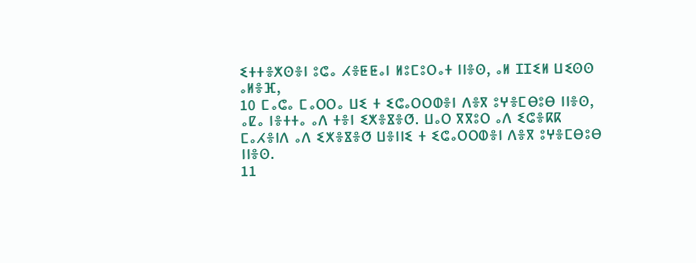ⵉⵜⵜⴻⵅⵙⴻⵏ ⵓⵛⴰ ⵃⴻⵟⵟⴰⵏ ⵍⵓⵎⵓⵔⴰⵜ ⵏⵏⴻⵙ, ⴰⵍ ⵊⵊⵉⵍ ⵡⵉⵙⵙ ⴰⵍⴻⴼ,
10 ⵎⴰⵛⴰ ⵎⴰⵔⵔⴰ ⵡⵉ ⵜ ⵉⵛⴰⵔⵔⵀⴻⵏ ⴷⴻⴳ ⵓⵖⴻⵎⴱⵓⴱ ⵏⵏⴻⵙ, ⴰⵇⴰ ⵏⴻⵜⵜⴰ ⴰⴷ ⵜⴻⵏ ⵉⵅⴻⴵⴻⵚ. ⵡⴰⵔ ⴳⴳⵓⵔ ⴰⴷ ⵉⵛⴻⴽⴽ ⵎⴰⵃⴻⵏⴷ ⴰⴷ ⵉⵅⴻⴵⴻⵚ ⵡⴻⵏⵏⵉ ⵜ ⵉⵛⴰⵔⵔⵀⴻⵏ ⴷⴻⴳ ⵓⵖⴻⵎⴱⵓⴱ ⵏⵏⴻⵙ.
11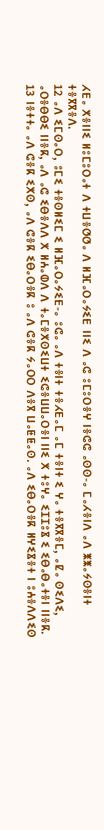ⵃⴹⴰ ⵅⴻⵏⵏⵉ ⵍⵓⵎⵓⵔⴰⵜ ⴷ ⵜⵡⴻⵚⵚⴰ ⴷ ⵍⴼⴰⵔⴰⵢⵉⴹ ⵏⵏⵉ ⴷ ⴰⵛ ⵓⵎⵓⵔⴻⵖ ⵏⴻⵛⵛ ⴰⵙⵙ-ⴰ ⵎⴰⵃⴻⵏⴷ ⴰⴷ ⵥⵥⴰⵢⵙⴻⵏⵜ ⵜⴻⴳⴳⴻⴷ.
12 ⴰⴷ ⵉⵎⵙⴰⵔ, ⵓⵎⵉ ⵜⴻⵙⵍⵉⵎ ⵉ ⵍⴼⴰⵔⴰⵢⵉⴹ-ⴰ ⵓⵛⴰ ⴰⴷ ⵜⴻⵏⵜ ⵜⴻⵃⴹⴰⵎ ⴰⵎ ⵜⴻⵏⵜ ⵉ ⵖⴰ ⵜⴻⴳⴳⴻⵎ, ⴰⵇⴰ ⵙⵉⴷⵉ, ⴰⵔⴻⴱⴱⵉ ⵏⵏⴻⴽ, ⴰⴷ ⴰⵛ ⵉⴱⴻⴷⴷ ⵅ ⵍⵄⴰⵀⴷ ⴷ ⵜⴰⵎⴻⵅⵙⵉⵡⵜ ⵉⵛⴻⵡⵡⴰⵔⴻⵏ ⵏⵏⵉ ⵅ ⵜⵓⵖⴰ ⵉⵊⵊⵓⴵ ⵉ ⵉⴱⴰⴱⴰⵜⴻⵏ ⵏⵏⴻⴽ.
13 ⵏⴻⵜⵜⴰ ⴰⴷ ⵛⴻⴽ ⵉⵅⵙ, ⴰⴷ ⵛⴻⴽ ⵉⴱⴰⵔⴻⴽ ⵓ ⴰⴷ ⵛⴻⴽ ⵢⴰⵔⵔ ⴷⴻⴳ ⵡⴰⵟⵟⴰⵙ. ⴰⴷ ⵉⴱⴰⵔⴻⴽ ⵍⵖⵉⴵⴻⵜ ⵏ ⵓⵄⴻⴷⴷⵉⵙ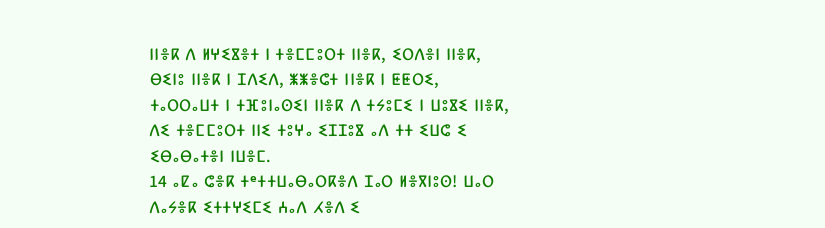ⵏⵏⴻⴽ ⴷ ⵍⵖⵉⴵⴻⵜ ⵏ ⵜⴻⵎⵎⵓⵔⵜ ⵏⵏⴻⴽ, ⵉⵔⴷⴻⵏ ⵏⵏⴻⴽ, ⴱⵉⵏⵓ ⵏⵏⴻⴽ ⵏ ⵊⴷⵉⴷ, ⵥⵥⴻⵛⵜ ⵏⵏⴻⴽ ⵏ ⵟⵟⵔⵉ, ⵜⴰⵔⵔⴰⵡⵜ ⵏ ⵜⴼⵓⵏⴰⵙⵉⵏ ⵏⵏⴻⴽ ⴷ ⵜⵢⵓⵎⵉ ⵏ ⵡⵓⴵⵉ ⵏⵏⴻⴽ, ⴷⵉ ⵜⴻⵎⵎⵓⵔⵜ ⵏⵏⵉ ⵜⵓⵖⴰ ⵉⵊⵊⵓⴵ ⴰⴷ ⵜⵜ ⵉⵡⵛ ⵉ ⵉⴱⴰⴱⴰⵜⴻⵏ ⵏⵡⴻⵎ.
14 ⴰⵇⴰ ⵛⴻⴽ ⵜᵉⵜⵜⵡⴰⴱⴰⵔⴽⴻⴷ ⵊⴰⵔ ⵍⴻⴳⵏⵓⵙ! ⵡⴰⵔ ⴷⴰⵢⴻⴽ ⵉⵜⵜⵖⵉⵎⵉ ⵄⴰⴷ ⵃⴻⴷ ⵉ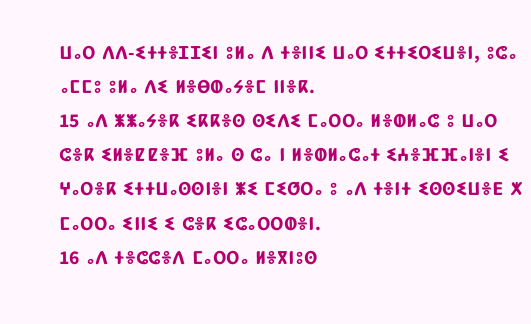ⵡⴰⵔ ⴷⴷ-ⵉⵜⵜⴻⵊⵊⵉⵏ ⵓⵍⴰ ⴷ ⵜⴻⵏⵏⵉ ⵡⴰⵔ ⵉⵜⵜⵉⵔⵉⵡⴻⵏ, ⵓⵛⴰ ⴰⵎⵎⵓ ⵓⵍⴰ ⴷⵉ ⵍⴻⴱⵀⴰⵢⴻⵎ ⵏⵏⴻⴽ.
15 ⴰⴷ ⵥⵥⴰⵢⴻⴽ ⵉⴽⴽⴻⵙ ⵙⵉⴷⵉ ⵎⴰⵔⵔⴰ ⵍⴻⵀⵍⴰⵛ ⵓ ⵡⴰⵔ ⵛⴻⴽ ⵉⵍⴻⵇⵇⴻⴼ ⵓⵍⴰ ⵙ ⵛⴰ ⵏ ⵍⴻⵀⵍⴰⵛⴰⵜ ⵉⵄⴻⴼⴼⴰⵏⴻⵏ ⵉ ⵖⴰⵔⴻⴽ ⵉⵜⵜⵡⴰⵙⵙⵏⴻⵏ ⵥⵉ ⵎⵉⵚⵔⴰ ⵓ ⴰⴷ ⵜⴻⵏⵜ ⵉⵙⵙⵉⵡⴻⴹ ⵅ ⵎⴰⵔⵔⴰ ⵉⵏⵏⵉ ⵉ ⵛⴻⴽ ⵉⵛⴰⵔⵔⵀⴻⵏ.
16 ⴰⴷ ⵜⴻⵛⵛⴻⴷ ⵎⴰⵔⵔⴰ ⵍⴻⴳⵏⵓⵙ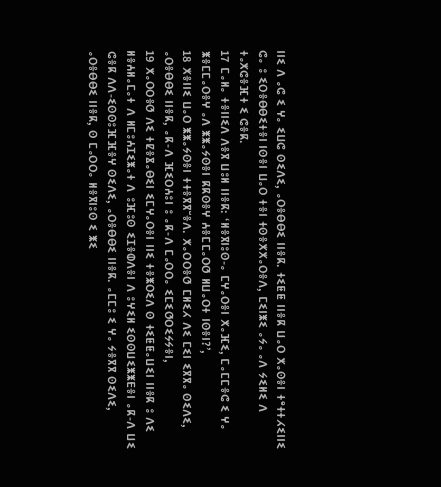ⵏⵏⵉ ⴷ ⴰⵛ ⵉ ⵖⴰ ⵉⵡⵛ ⵙⵉⴷⵉ, ⴰⵔⴻⴱⴱⵉ ⵏⵏⴻⴽ. ⵜⵉⵟⵟ ⵏⵏⴻⴽ ⵡⴰⵔ ⵅⴰⵙⴻⵏ ⵜᵉⵜⵜⵃⵉⵏⵏⵉ ⵛⴰ ⵓ ⵉⵔⴻⴱⴱⵉⵜⴻⵏ ⵏⵙⴻⵏ ⵡⴰⵔ ⵜⴻⵏ ⵜⵙⴻⵅⵅⴰⵔⴻⴷ, ⵎⵉⵏⵥⵉ ⴰⵢⴰ ⴰⴷ ⵢⵉⵍⵉ ⴷ ⵜⴰⵅⵛⴻⴼⵜ ⵉ ⵛⴻⴽ.
17 ⵎⴰⵍⴰ ⵜⴻⵏⵏⵉⴷ ⴷⴻⴳ ⵡⵓⵍ ⵏⵏⴻⴽ: ‘ⵍⴻⴳⵏⵓⵙ-ⴰ ⵎⵖⴰⵔⴻⵏ ⵅⴰⴼⵉ, ⵎⴰⵎⵎⴻⵛ ⵉ ⵖⴰ ⵥⴻⵎⵎⴰⵔⴻⵖ ⴰⴷ ⵥⵥⴰⵢⵙⴻⵏ ⴽⴽⵙⴻⵖ ⵄⴻⵎⵎⴰⵔⵚ ⵍⵡⴰⵔⵜ ⵏⵙⴻⵏ?’,
18 ⵅⴻⵏⵏⵉ ⵡⴰⵔ ⵥⵥⴰⵢⵙⴻⵏ ⵜⵜⴻⴳⴳⵯⴻⴷ. ⵅⴰⵔⵔⴻⵚ ⵎⵍⵉⵃ ⴷⵉ ⵎⵉⵏ ⵉⴳⴳⴰ ⵙⵉⴷⵉ, ⴰⵔⴻⴱⴱⵉ ⵏⵏⴻⴽ, ⴰⴽ-ⴷ ⴼⵉⵔⵄⵓⵏ ⵓ ⴰⴽ-ⴷ ⵎⴰⵔⵔⴰ ⵉⵎⵉⵚⵔⵉⵢⵢⴻⵏ,
19 ⵅⴰⵔⵔⴻⵚ ⴷⵉ ⵜⵇⴻⴵⴰⴱⵉⵏ ⵉⵎⵖⴰⵔⴻⵏ ⵏⵏⵉ ⵜⴻⵥⵔⵉⴷ ⵙ ⵜⵉⵟⵟⴰⵡⵉⵏ ⵏⵏⴻⴽ ⵓ ⴷⵉ ⵍⴻⵄⵍⴰⵎⴰⵜ ⴷ ⵍⵎⵓⵄⵊⵉⵥⴰⵜ ⴷ ⵓⴼⵓⵙ ⵉⵊⴻⵀⴷⴻⵏ ⴷ ⵓⵖⵉⵍ ⵉⵙⵙⵡⵉⵥⵥⴹⴻⵏ ⴰⴽ-ⴷ ⵡⵉ ⵛⴻⴽ ⴷⴷ-ⵉⵙⵙⵓⴼⴼⴻⵖ ⵙⵉⴷⵉ, ⴰⵔⴻⴱⴱⵉ ⵏⵏⴻⴽ. ⴰⵎⵎⵓ ⵉ ⵖⴰ ⵢⴻⴳⴳ ⵙⵉⴷⵉ, ⴰⵔⴻⴱⴱⵉ ⵏⵏⴻⴽ, ⵙ ⵎⴰⵔⵔⴰ ⵍⴻⴳⵏⵓⵙ ⵉ ⵥⵉ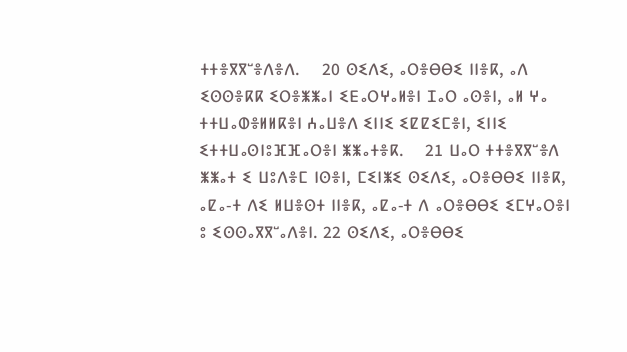ⵜⵜⴻⴳⴳⵯⴻⴷⴻⴷ.    20 ⵙⵉⴷⵉ, ⴰⵔⴻⴱⴱⵉ ⵏⵏⴻⴽ, ⴰⴷ ⵉⵙⵙⴻⴽⴽ ⵉⵔⴻⵥⵥⴰⵏ ⵉⴹⴰⵔⵖⴰⵍⴻⵏ ⵊⴰⵔ ⴰⵙⴻⵏ, ⴰⵍ ⵖⴰ ⵜⵜⵡⴰⵀⴻⵍⵍⴽⴻⵏ ⵄⴰⵡⴻⴷ ⵉⵏⵏⵉ ⵉⵇⵇⵉⵎⴻⵏ, ⵉⵏⵏⵉ ⵉⵜⵜⵡⴰⵙⵏⵓⴼⴼⴰⵔⴻⵏ ⵥⵥⴰⵜⴻⴽ.    21 ⵡⴰⵔ ⵜⵜⴻⴳⴳⵯⴻⴷ ⵥⵥⴰⵜ ⵉ ⵡⵓⴷⴻⵎ ⵏⵙⴻⵏ, ⵎⵉⵏⵥⵉ ⵙⵉⴷⵉ, ⴰⵔⴻⴱⴱⵉ ⵏⵏⴻⴽ, ⴰⵇⴰ-ⵜ ⴷⵉ ⵍⵡⴻⵙⵜ ⵏⵏⴻⴽ, ⴰⵇⴰ-ⵜ ⴷ ⴰⵔⴻⴱⴱⵉ ⵉⵎⵖⴰⵔⴻⵏ ⵓ ⵉⵙⵙⴰⴳⴳⵯⴰⴷⴻⵏ. 22 ⵙⵉⴷⵉ, ⴰⵔⴻⴱⴱⵉ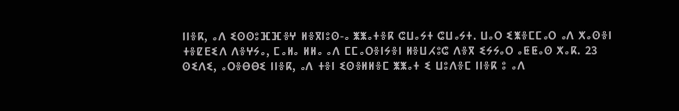ⵏⵏⴻⴽ, ⴰⴷ ⵉⵙⵙⵓⴼⴼⴻⵖ ⵍⴻⴳⵏⵓⵙ-ⴰ ⵥⵥⴰⵜⴻⴽ ⵛⵡⴰⵢⵜ ⵛⵡⴰⵢⵜ. ⵡⴰⵔ ⵉⵥⴻⵎⵎⴰⵔ ⴰⴷ ⵅⴰⵙⴻⵏ ⵜⴻⵇⴹⵉⴷ ⴷⴻⵖⵢⴰ, ⵎⴰⵍⴰ ⵍⵍⴰ ⴰⴷ ⵎⵎⴰⵔⴻⵏⵢⴻⵏ ⵍⴻⵡⵃⵓⵛ ⴷⴻⴳ ⵉⵢⵢⴰⵔ ⴰⵟⵟⴰⵙ ⵅⴰⴽ. 23 ⵙⵉⴷⵉ, ⴰⵔⴻⴱⴱⵉ ⵏⵏⴻⴽ, ⴰⴷ ⵜⴻⵏ ⵉⵙⴻⵍⵍⴻⵎ ⵥⵥⴰⵜ ⵉ ⵡⵓⴷⴻⵎ ⵏⵏⴻⴽ ⵓ ⴰⴷ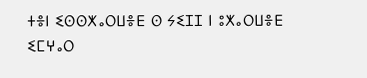ⵜⴻⵏ ⵉⵙⵙⵅⴰⵔⵡⴻⴹ ⵙ ⵢⵉⵊⵊ ⵏ ⵓⵅⴰⵔⵡⴻⴹ ⵉⵎⵖⴰⵔ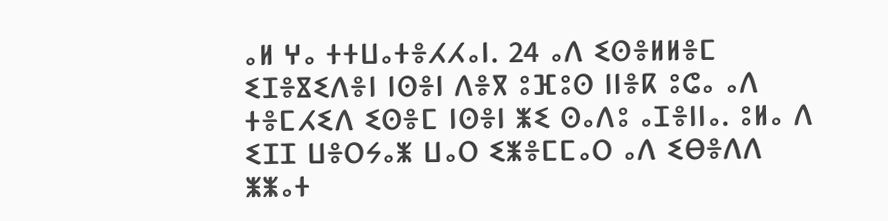ⴰⵍ ⵖⴰ ⵜⵜⵡⴰⵜⴻⵃⵃⴰⵏ. 24 ⴰⴷ ⵉⵙⴻⵍⵍⴻⵎ ⵉⵊⴻⴵⵉⴷⴻⵏ ⵏⵙⴻⵏ ⴷⴻⴳ ⵓⴼⵓⵙ ⵏⵏⴻⴽ ⵓⵛⴰ ⴰⴷ ⵜⴻⵎⵃⵉⴷ ⵉⵙⴻⵎ ⵏⵙⴻⵏ ⵥⵉ ⵙⴰⴷⵓ ⴰⵊⴻⵏⵏⴰ. ⵓⵍⴰ ⴷ ⵉⵊⵊ ⵡⴻⵔⵢⴰⵥ ⵡⴰⵔ ⵉⵥⴻⵎⵎⴰⵔ ⴰⴷ ⵉⴱⴻⴷⴷ ⵥⵥⴰⵜ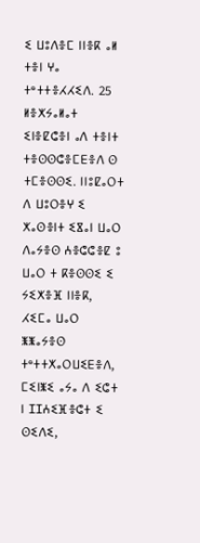ⵉ ⵡⵓⴷⴻⵎ ⵏⵏⴻⴽ ⴰⵍ ⵜⴻⵏ ⵖⴰ ⵜᵉⵜⵜⴻⵃⵃⵉⴷ. 25 ⵍⴻⵅⵢⴰⵍⴰⵜ ⵉⵏⴻⵇⵛⴻⵏ ⴰⴷ ⵜⴻⵏⵜ ⵜⴻⵙⵙⵛⴻⵎⴹⴻⴷ ⵙ ⵜⵎⴻⵙⵙⵉ. ⵏⵏⵓⵇⴰⵔⵜ ⴷ ⵡⵓⵔⴻⵖ ⵉ ⵅⴰⵙⴻⵏⵜ ⵉⴵⴰⵏ ⵡⴰⵔ ⴷⴰⵢⴻⵙ ⵄⴻⵛⵛⴻⵇ ⵓ ⵡⴰⵔ ⵜ ⴽⴻⵙⵙⵉ ⵉ ⵢⵉⵅⴻⴼ ⵏⵏⴻⴽ, ⵃⵉⵎⴰ ⵡⴰⵔ ⵥⵥⴰⵢⴻⵙ ⵜᵉⵜⵜⵅⴰⵔⵡⵉⴹⴻⴷ, ⵎⵉⵏⵥⵉ ⴰⵢⴰ ⴷ ⵉⵛⵜ ⵏ ⵊⵊⵄⵉⴼⴻⵛⵜ ⵉ ⵙⵉⴷⵉ,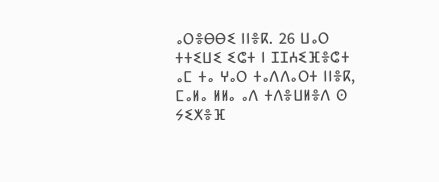ⴰⵔⴻⴱⴱⵉ ⵏⵏⴻⴽ. 26 ⵡⴰⵔ ⵜⵜⵉⵡⵉ ⵉⵛⵜ ⵏ ⵊⵊⵄⵉⴼⴻⵛⵜ ⴰⵎ ⵜⴰ ⵖⴰⵔ ⵜⴰⴷⴷⴰⵔⵜ ⵏⵏⴻⴽ, ⵎⴰⵍⴰ ⵍⵍⴰ ⴰⴷ ⵜⴷⴻⵡⵍⴻⴷ ⵙ ⵢⵉⵅⴻⴼ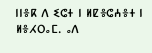ⵏⵏⴻⴽ ⴷ ⵉⵛⵜ ⵏ ⵍⵇⴻⵛⵄⴻⵜ ⵏ ⵍⴻⵃⵔⴰⵎ. ⴰⴷ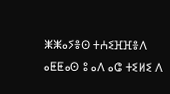ⵥⵥⴰⵢⴻⵙ ⵜⵄⵉⴼⴼⴻⴷ ⴰⵟⵟⴰⵙ ⵓ ⴰⴷ ⴰⵛ ⵜⵉⵍⵉ ⴷ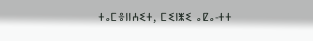ⵜⴰⵎⴻⵏⵏⵄⵉⵜ, ⵎⵉⵏⵥⵉ ⴰⵇⴰ-ⵜⵜ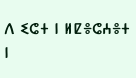ⴷ ⵉⵛⵜ ⵏ ⵍⵇⴻⵛⵄⴻⵜ ⵏ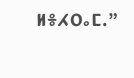ⵍⴻⵃⵔⴰⵎ.”